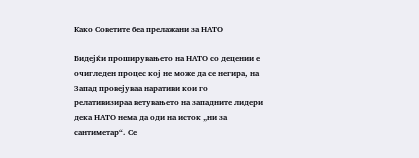Како Советите беа прелажани за НАТО

Бидејќи проширувањето на НАТО со децении е очигледен процес кој не може да се негира, на Запад провејуваа наративи кои го релативизираа ветувањето на западните лидери дека НАТО нема да оди на исток „ни за сантиметар“. Се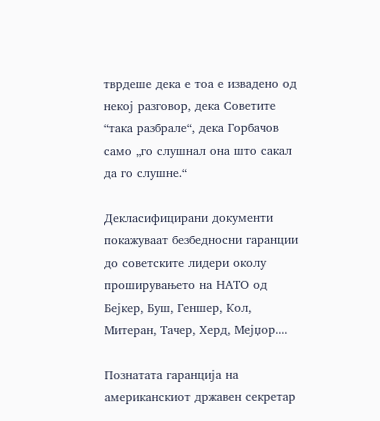тврдеше дека е тоа е извадено од некој разговор, дека Советите “така разбрале“, дека Горбачов само „го слушнал она што сакал да го слушне.“

Декласифицирани документи покажуваат безбедносни гаранции до советските лидери околу проширувањето на НАТО од Бејкер, Буш, Геншер, Кол, Митеран, Тачер, Херд, Мејџор....

Познатата гаранција на американскиот државен секретар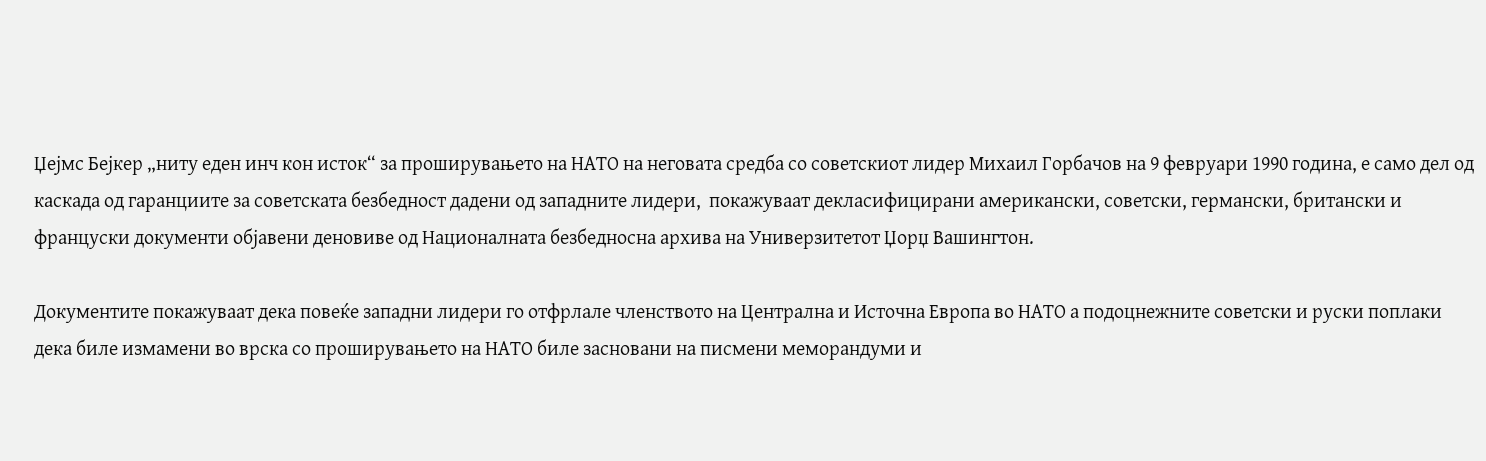Џејмс Бејкер „ниту еден инч кон исток“ за проширувањето на НАТО на неговата средба со советскиот лидер Михаил Горбачов на 9 февруари 1990 година, е само дел од каскада од гаранциите за советската безбедност дадени од западните лидери,  покажуваат декласифицирани американски, советски, германски, британски и француски документи објавени деновиве од Националната безбедносна архива на Универзитетот Џорџ Вашингтон.

Документите покажуваат дека повеќе западни лидери го отфрлале членството на Централна и Источна Европа во НАТО а подоцнежните советски и руски поплаки дека биле измамени во врска со проширувањето на НАТО биле засновани на писмени меморандуми и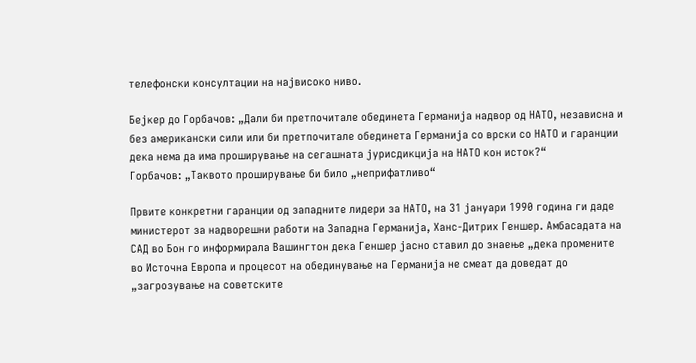телефонски консултации на највисоко ниво.

Бејкер до Горбачов: „Дали би претпочитале обединета Германија надвор од НАТО, независна и без американски сили или би претпочитале обединета Германија со врски со НАТО и гаранции дека нема да има проширување на сегашната јурисдикција на НАТО кон исток?“
Горбачов: „Таквото проширување би било „неприфатливо“

Првите конкретни гаранции од западните лидери за НАТО, на 31 јануари 1990 година ги даде министерот за надворешни работи на Западна Германија, Ханс-Дитрих Геншер. Амбасадата на САД во Бон го информирала Вашингтон дека Геншер јасно ставил до знаење „дека промените во Источна Европа и процесот на обединување на Германија не смеат да доведат до „загрозување на советските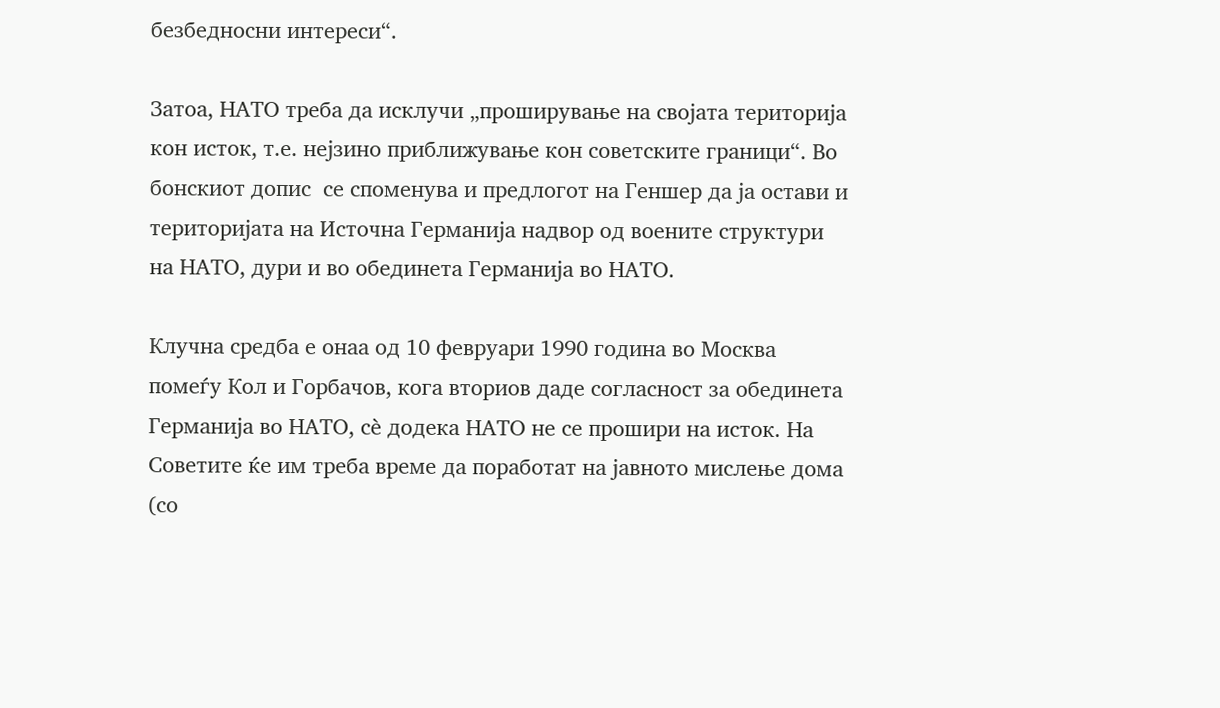безбедносни интереси“.

Затоа, НАТО треба да исклучи „проширување на својата територија кон исток, т.е. нејзино приближување кон советските граници“. Во бонскиот допис  се споменува и предлогот на Геншер да ја остави и територијата на Источна Германија надвор од воените структури на НАТО, дури и во обединета Германија во НАТО.

Клучна средба е онаа од 10 февруари 1990 година во Москва помеѓу Кол и Горбачов, кога вториов даде согласност за обединета Германија во НАТО, сè додека НАТО не се прошири на исток. На Советите ќе им треба време да поработат на јавното мислење дома (со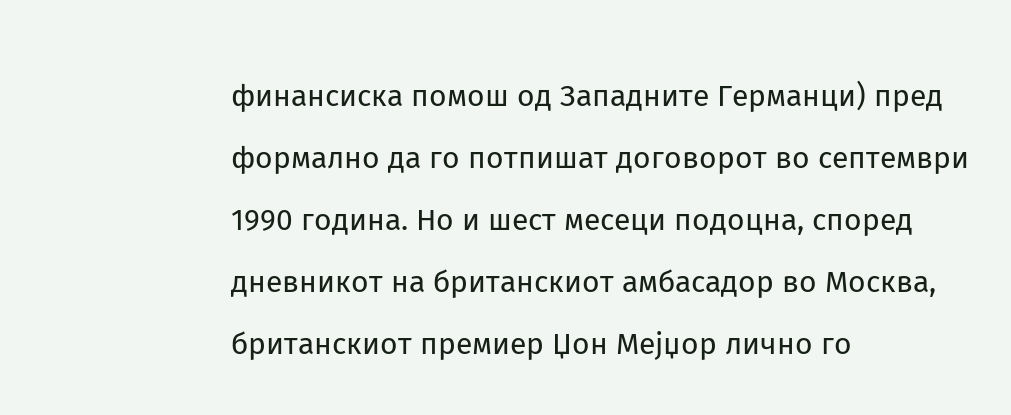финансиска помош од Западните Германци) пред формално да го потпишат договорот во септември 1990 година. Но и шест месеци подоцна, според дневникот на британскиот амбасадор во Москва, британскиот премиер Џон Мејџор лично го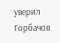уверил Горбачов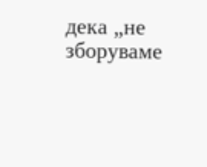дека „не зборуваме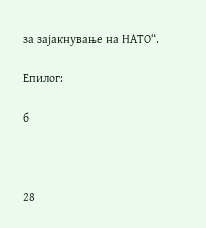за зајакнување на НАТО“.

Епилог:

б



28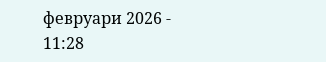февруари 2026 - 11:28